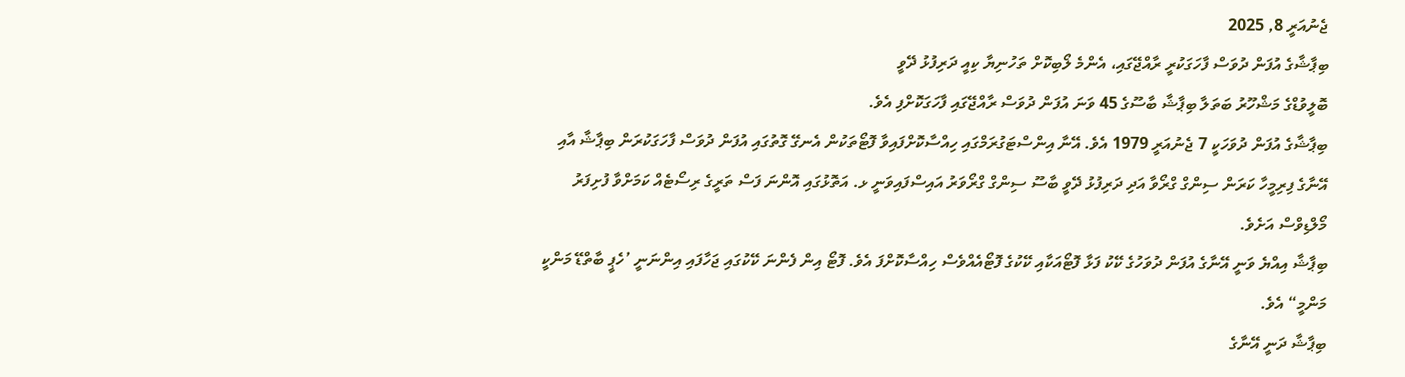ޖެނުއަރީ 8, 2025
ބިޕާޝާގެ އުފަން ދުވަސް ފާހަގަކުރީ ރާއްޖޭގައި، އެންމެ ލޯބިކޮށް ތަހުނިޔާ ކިއީ ދަރިފުޅު ދޭވީ
ބޮލީވުޑްގެ މަޝްހޫރު ބަތަލާ ބިޕާޝާ ބާސޫގެ 45 ވަނަ އުފަން ދުވަސް ރާއްޖޭގައި ފާހަގަކޮށްފި އެވެ.
ބިޕާޝާގެ އުފަން ދުވަހަކީ 7 ޖެނުއަރީ 1979 އެވެ. އޭނާ އިންސްޓަގުރަމްގައި ހިއްސާކޮށްފައިވާ ފޮޓޯތަކުން އެނގޭ ގޮތުގައި އުފަން ދުވަސް ފާހަގަކުރަން ބިޕާޝާ އާއި އޭނާގެ ފިރިމީހާ ކަރަން ސިންގް ގްރޯވާ އަދި ދަރިފުޅު ދޭވީ ބާސޫ ސިންގް ގްރޯވަރު އައިސްފައިވަނީ ޅ. އަތޮޅުގައި އޮންނަ ފަސް ތަރީގެ ރިސޯޓެއް ކަމަށްވާ ފުށިފަރު މޯލްޑިވްސް އަށެވެ.
ބިޕާޝާ އިއްޔެ ވަނީ އޭނާގެ އުފަން ދުވަހުގެ ކޭކު ފަޅާ ފޮޓޯއަކާއި ކޭކުގެ ފޮޓޯއެއްވެސް ހިއްސާކޮށްފަ އެވެ. ފޮޓޯ އިން ފެންނަ ކޭކުގައި ޖަހާފައި އިންނަނީ ’ހެޕީ ބާތްޑޭ މަންކީ މަންމީ“ އެވެ.
ބިޕާޝާ ދަނީ އޭނާގެ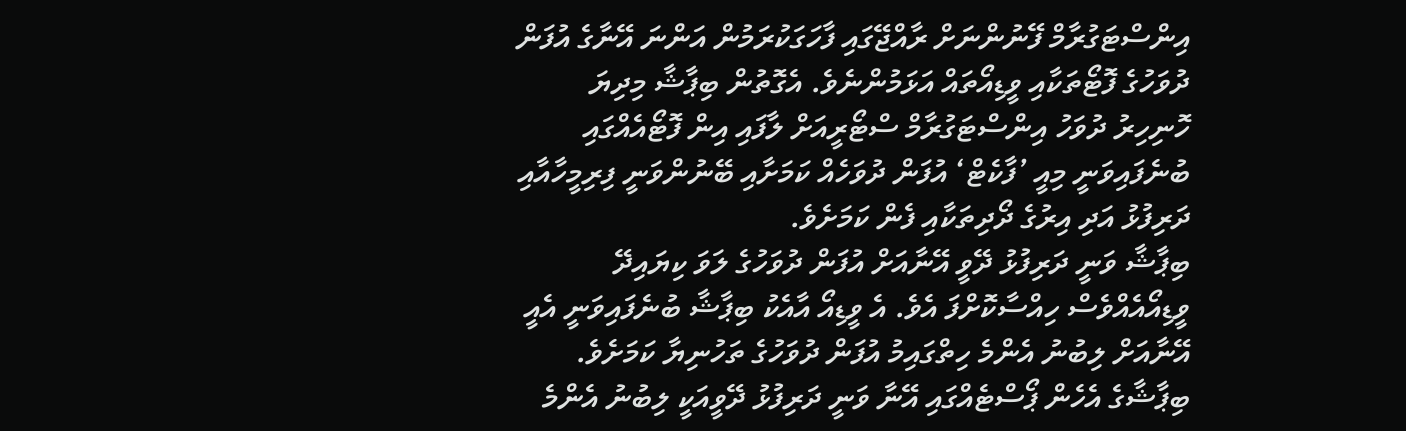އިންސްޓަގުރާމް ފޭނުންނަށް ރާއްޖޭގައި ފާހަގަކުރަމުން އަންނަ އޭނާގެ އުފަން ދުވަހުގެ ފޮޓޯތަކާއި ވީޑިއޯތައް އަޅަމުންނެވެ. އެގޮތުން ބިޕާޝާ މިދިޔަ ހޮނިހިރު ދުވަހު އިންސްޓަގުރާމް ސްޓޯރީއަށް ލާފައި އިން ފޮޓޯއެއްގައި ބުނެފައިވަނީ މިއީ ’ފާކެޓް‘ އުފަން ދުވަހެއް ކަމަށާއި ބޭނުންވަނީ ފިރިމީހާއާއި ދަރިފުޅު އަދި އިރުގެ ދޯދިތަކާއި ފެން ކަމަށެވެ.
ބިޕާޝާ ވަނީ ދަރިފުޅު ދޭވީ އޭނާއަށް އުފަން ދުވަހުގެ ލަވަ ކިޔައިދޭ ވީޑިއޯއެއްވެސް ހިއްސާކޮށްފަ އެވެ. އެ ވީޑިއޯ އާއެކު ބިޕާޝާ ބުނެފައިވަނީ އެއީ އޭނާއަށް ލިބުނު އެންމެ ހިތްގައިމު އުފަން ދުވަހުގެ ތަހުނިޔާ ކަމަށެވެ.
ބިޕާޝާގެ އެހެން ޕޯސްޓެއްގައި އޭނާ ވަނީ ދަރިފުޅު ދޭވީއަކީ ލިބުނު އެންމެ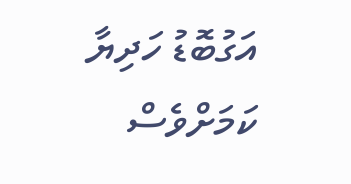އަގުބޮޑު ހަދިޔާ ކަމަށްވެސް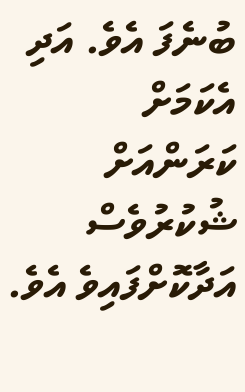ބުނެފަ އެވެ. އަދި އެކަމަށް ކަރަންއަށް ޝުކުރުވެސް އަދާކޮށްފައިވެ އެވެ.